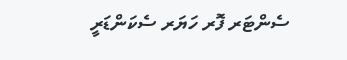ސެންޓަރ ފޮރ ހަޔަރ ސެކަންޑަރީ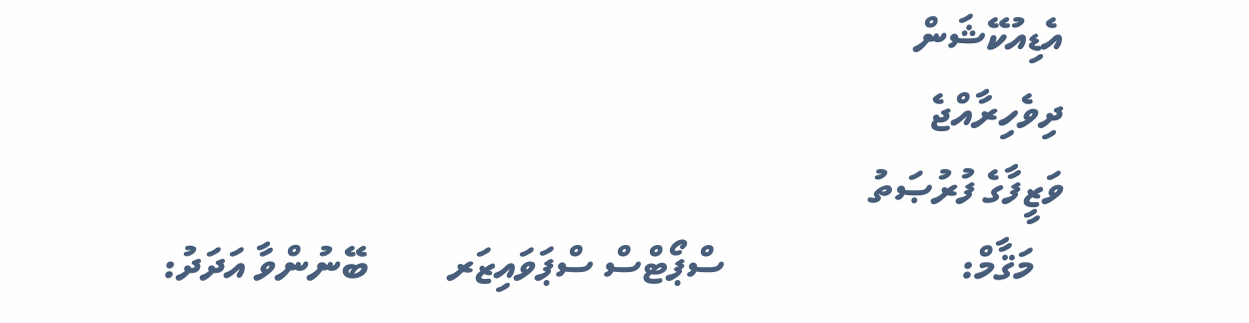އެޑިއުކޭޝަން
ދިވެހިރާއްޖެ
ވަޒީފާގެ ފުރުޞަތު
   މަޤާމް:                        ސްޕޯޓްސް ސްޕަވައިޒަރ        ބޭނުންވާ އަދަދު: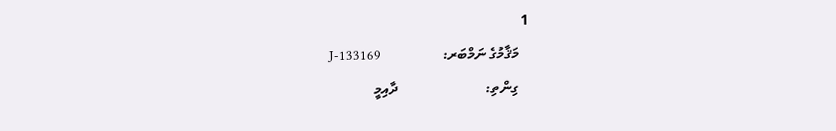1
   މަޤާމުގެ ނަމްބަރ:                 J-133169
   ގިންތި:                        ދާއިމީ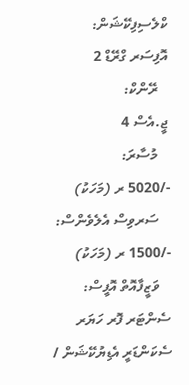ކްލެސިފިކޭޝަން:                  އޮފިސަރ ގްރޭޑް 2
   ރޭންކް:                        ޖީ.އެސް 4
   މުސާރަ:                       -/5020 ރ (މަހަކު)
   ސަރވިސް އެލެވެންސް:             -/1500 ރ (މަހަކު)
   ވަޒީފާއޮތް އޮފީސް:                 ސެންޓަރ ފޮރ ހަޔަރ ސެކަންޑަރީ އެޑިޔުކޭޝަން /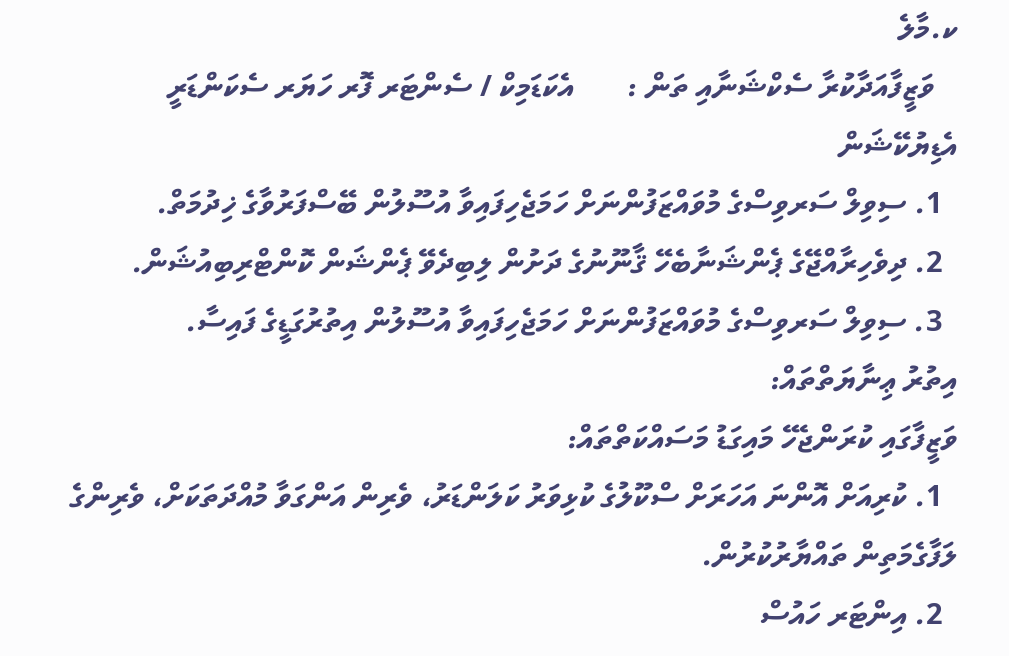ކ.މާލެ
   ވަޒީފާއަދާކުރާ ސެކްޝަނާއި ތަން :       އެކަޑަމިކް / ސެންޓަރ ފޮރ ހަޔަރ ސެކަންޑަރީ އެޑިޔުކޭޝަން
  1. ސިވިލް ސަރވިސްގެ މުވައްޒަފުންނަށް ހަމަޖެހިފައިވާ އުސޫލުން ބޭސްފަރުވާގެ ޚިދުމަތް.
  2. ދިވެހިރާއްޖޭގެ ޕެންޝަނާބެހޭ ޤާނޫނުގެ ދަށުން ލިބިދެވޭ ޕެންޝަން ކޮންޓްރިބިއުޝަން.
  3. ސިވިލް ސަރވިސްގެ މުވައްޒަފުންނަށް ހަމަޖެހިފައިވާ އުސޫލުން އިތުރުގަޑީގެ ފައިސާ.
އިތުރު ޢިނާޔަތްތައް:
ވަޒީފާގައި ކުރަންޖެހޭ މައިގަޑު މަސައްކަތްތައް:
  1. ކުރިއަށް އޮންނަ އަހަރަށް ސްކޫލުގެ ކުޅިވަރު ކަލަންޑަރު، ވެރިން އަންގަވާ މުއްދަތަކަށް، ވެރިންގެ ލަފާގެމަތިން ތައްޔާރުކުރުން.
  2. އިންޓަރ ހައުސް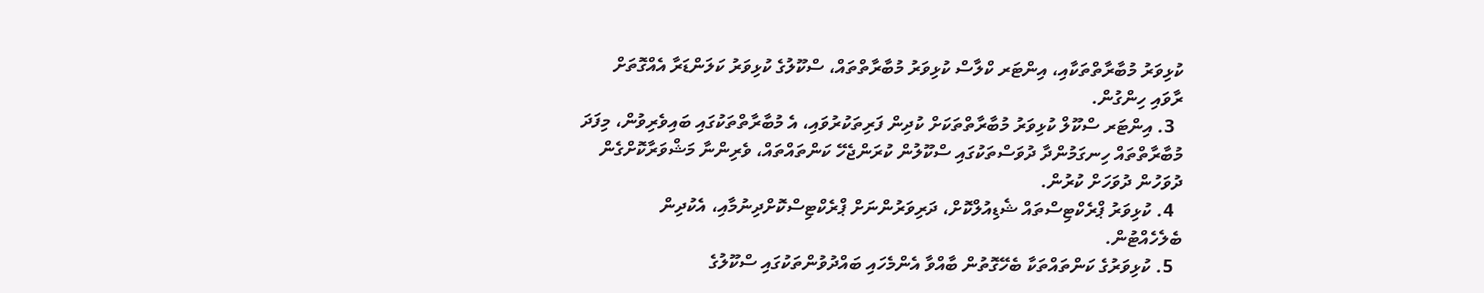ކުޅިވަރު މުބާރާތްތަކާއި، އިންޓަރ ކްލާސް ކުޅިވަރު މުބާރާތްތައް، ސްކޫލުގެ ކުޅިވަރު ކަލަންޑަރާ އެއްގޮތަށް ރާވައި ހިންގުން.
  3. އިންޓަރ ސްކޫލް ކުޅިވަރު މުބާރާތްތަކަށް ކުދިން ފަރިތަކުރުވައި، އެ މުބާރާތްތަކުގައި ބައިވެރިވުން، މިފަދަ މުބާރާތްތައް ހިނގަމުންދާ ދުވަސްތަކުގައި ސްކޫލުން ކުރަންޖެހޭ ކަންތައްތައް، ވެރިންނާ މަޝްވަރާކޮށްގެން ދުވަހުން ދުވަހަށް ކުރުން.
  4. ކުޅިވަރު ޕްރެކްޓިސްތައް ޝެޑިއުލްކޮށް، ދަރިވަރުންނަށް ޕްރެކްޓިސްކޮށްދިނުމާއި، އެކުދިން ބެލެހެއްޓުން.
  5. ކުޅިވަރުގެ ކަންތައްތަކާ ބެހޭގޮތުން ބާއްވާ އެންމެހައި ބައްދުވުންތަކުގައި ސްކޫލުގެ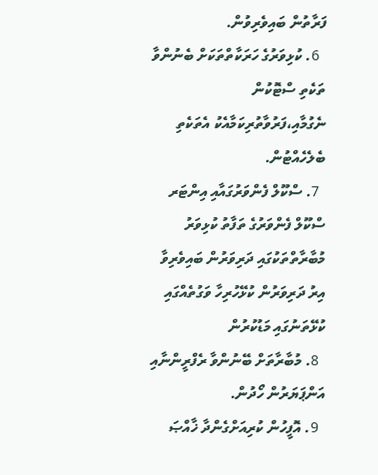ފަރާތުން ބައިވެރިވުން.
  6. ކުޅިވަރުގެ ހަރަކާތްތަކަށް ބެނުންވާ ތަކެތި ސްޓޮކުން ނެގުމާއި،ފަރުވާތުރިކަމާއެކު އެތަކެތި ބެލެހެއްޓުން.
  7. ސްކޫލް ފެންވަރުގައާއި އިންޓަރ ސްކޫލް ފެންވަރުގެ ތަފާތު ކުޅިވަރު މުބާރާތްތަކުގައި ދަރިވަރުން ބައިވެރިވާ އިރު ދަރިވަރުން ކުޅޭހުރިހާ ވަގުތެއްގައި ކުޅޭތަނުގައި މަޑުކުރުން
  8. މުބާރާތަށް ބޭނުންވާ ރެފްރީންނާއި އަންޕަޔަރުން ހޯދުން.
  9. އޮފީހުން ކުރިއަށްގެންދާ ޚާއްޞަ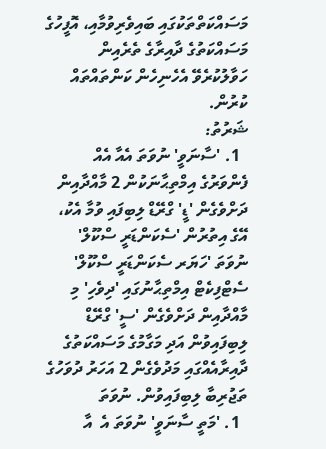މަސައްކަތްތަކުގައި ބައިވެރިވުމާއި، އޮފީހުގެ މަސައްކަތުގެ ދާއިރާގެ ތެރެއިން ހަވާލުކުރެވޭ އެހެނިހެން ކަންތައްތައް ކުރުން.
ޝަރުތު:
  1. 'ސާނަވީ' ނުވަތަ އެއާ އެއް ފެންވަރުގެ އިމްތިޙާނަކުން 2 މާއްދާއިން ދަށްވެގެން 'ޑީ' ގްރޭޑް ލިބިފައި ވުމާ އެކު، އޭގެ އިތުރުން 'ސެކަންޑަރީ ސްކޫލް' ނުވަތަ 'ހަޔަރ ސެކަންޑަރީ ސްކޫލް'  ސެޓްފިކެޓް އިމްތިޙާނުގައި 'ދިވެހި' މި މާއްދާއިން ދަށްވެގެން 'ސީ' ގްރޭޑް ލިބިފައިވުން އަދި މަގާމުގެ މަސައްކަތުގެ ދާއިރާއެއްގައި މަދުވެގެން 2 އަހަރު ދުވަހުގެ ތަޖުރިބާ ލިބިފައިވުން. ނުވަތަ
  1. 'މަތީ ސާނަވީ' ނުވަތަ އެ  އާ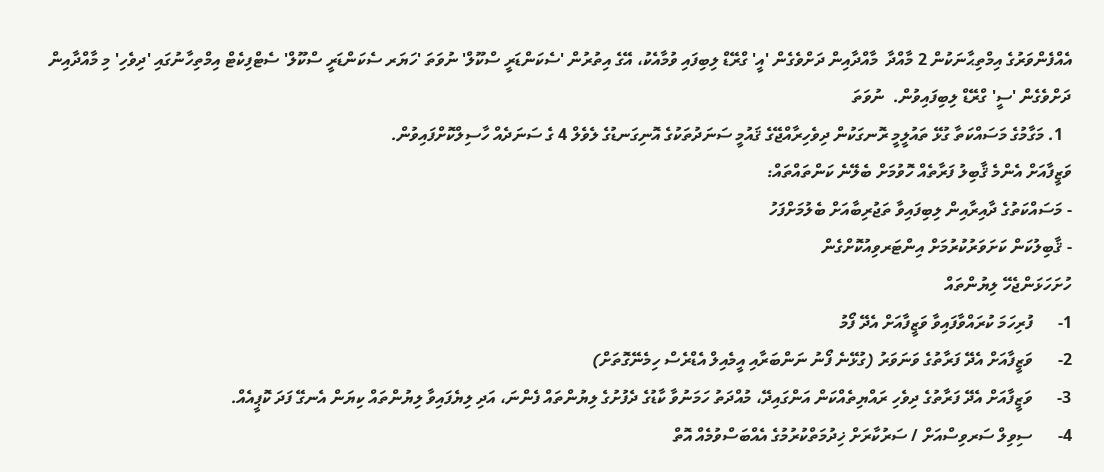އެއްފެންވަރުގެ އިމްތިޙާނަކުން 2 މާއްދާ  މާއްދާއިން ދަށްވެގެން 'އީ' ގްރޭޑް ލިބިފައި ވުމާއެކު، އޭގެ އިތުރުން 'ސެކަންޑަރީ ސްކޫލް' ނުވަތަ 'ހަޔަރ ސެކަންޑަރީ ސްކޫލް' ސެޓްފިކެޓް އިމްތިހާނުގައި 'ދިވެހި' މި މާއްދާއިން ދަށްވެގެން 'ސީ' ގްރޭޑް ލިބިފައިވުން.  ނުވަތަ
  1. މަގާމުގެ މަސައްކަތާ ގުޅޭ ތައުލީމީ ރޮނގަކުން ދިވެހިރާއްޖޭގެ ޤައުމީ ސަނަދުތަކުގެ އޮނިގަނޑުގެ ލެވެލް 4 ގެ ސަނަދެއް ހާސިލްކޮށްފައިވުން.
ވަޒީފާއަށް އެންމެ ޤާބިލު ފަރާތެއް ހޮވުމަށް ބެލޭނެ ކަންތައްތައް:
- މަސައްކަތުގެ ދާއިރާއިން ލިބިފައިވާ ތަޖުރިބާއަށް ބެލުމަށްފަހު
- ޤާބިލުކަން ކަށަވަރުކުރުމަށް އިންޓަރވިއުކޮށްގެން
ހުށަހަޅަންޖެހޭ ލިޔުންތައް
1-      ފުރިހަމަ ކުރައްވާފައިވާ ވަޒީފާއަށް އެދޭ ފޯމު
2-      ވަޒީފާއަށް އެދޭ ފަރާތުގެ ވަނަވަރު (ގުޅޭނެ ފޯނު ނަންބަރާއި އީމެއިލް އެޑްރެސް ހިމެނޭގޮތަށް)
3-      ވަޒީފާއަށް އެދޭ ފަރާތުގެ ދިވެހި ރައްޔިތެއްކަން އަންގައިދޭ، މުއްދަތު ހަމަނުވާ ކާޑުގެ ދެފުށުގެ ލިޔުންތައް ފެންނަ، އަދި ލިޔެފައިވާ ލިޔުންތައް ކިޔަން އެނގޭ ފަދަ ކޮޕީއެއް.
4-      ސިވިލް ސަރވިސްއަށް / ސަރުކާރަށް ޚިދުމަތްކުރުމުގެ އެއްބަސްވުމެއް އޮތް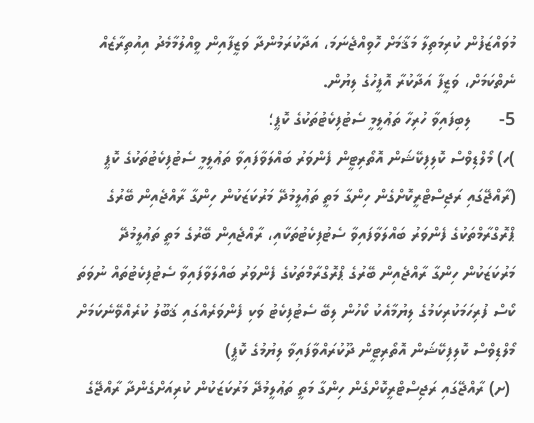މުވައްޒަފުން ކުރިމަތިލާ މަޤާމަށް ހޮވިއްޖެނަމަ، އަދާކުރަމުންދާ ވަޒީފާއިން ވީއްލުމާމެދު އިއުތިރާޒެއް ނެތްކަމަށް، ވަޒީފާ އަދާކުރާ އޮފީހުގެ ލިޔުން.
5-      ލިބިފައިވާ ހުރިހާ ތަޢުލީމީ ސެޓުފިކެޓުތަކުގެ ކޮޕީ؛
)ހ) މޯލްޑިވްސް ކޮލިފިކޭޝަން އޮތޯރިޓީން ފެންވަރު ބައްލަވާފައިވާ ތަޢުލީމީ ސެޓުފިކެޓުތަކުގެ ކޮޕީ (ރާއްޖޭގައި ރަޖިސްޓްރީކޮށްގެން ހިންގާ މަތީ ތަޢުލީމުދޭ މަރުކަޒަކުން ހިންގާ ރާއްޖެއިން ބޭރުގެ ޕްރޮގްރާމްތަކުގެ ފެންވަރު ބައްލަވާފައިވާ ސެޓުފިކެޓުތަކާއި، ރާއްޖެއިން ބޭރުގެ މަތީ ތަޢުލީމުދޭ މަރުކަޒަކުން ހިންގާ ރާއްޖެއިން ބޭރުގެ ޕްރޮގްރާމްތަކުގެ ފެންވަރު ބައްލަވާފައިވާ ސެޓުފިކެޓުތައް ނުވަތަ ކޯސް ފުރިހަމަކުރިކަމުގެ ލިޔުމާއެކު ކޯހުން ލިބޭ ސެޓުފިކެޓު ވަކި ފެންވަރެއްގައި ޤަބޫލު ކުރެއްވޭނެކަމަށް މޯލްޑިވްސް ކޮލިފިކޭޝަން އޮތޯރިޓީން ދޫކުރައްވާފައިވާ ލިޔުމުގެ ކޮޕީ)
 (ށ) ރާއްޖޭގައި ރަޖިސްޓްރީކޮށްގެން ހިންގާ މަތީ ތަޢުލީމުދޭ މަރުކަޒަކުން ކުރިއަށްގެންދާ ރާއްޖޭގެ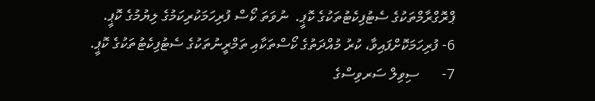ޕްރޮގްރާމްތަކުގެ ސެޓުފިކެޓުތަކުގެ ކޮޕީ.  ނުވަތަ ކޯސް ފުރިހަމަކުރިކަމުގެ ލިޔުމުގެ ކޮޕީ.
6- ފުރިހަމަކޮށްފައިވާ، ކުރު މުއްދަތުގެ ކޯސްތަކާއި ތަމްރީނުތަކުގެ ސެޓުފިކެޓުތަކުގެ ކޮޕީ.
7-      ސިވިލް ސަރވިސްގެ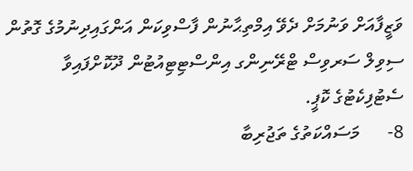ވަޒީފާއަށް ވަނުމަށް ދެވޭ އިމްތިޙާނުން ފާސްވިކަން އަންގައިދިނުމުގެ ގޮތުން ސިވިލް ސަރވިސް ޓްރޭނިންގ އިންސްޓިޓިއުޓުން ދޫކޮށްފައިވާ ސެޓުފިކެޓުގެ ކޮޕީ.
8-      މަސައްކަތުގެ ތަޖުރިބާ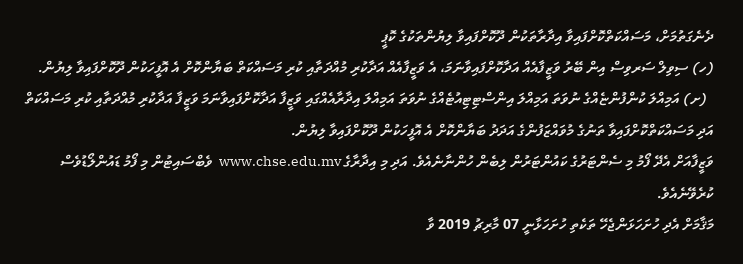ދެނެގަތުމަށް، މަސައްކަތްކޮށްފައިވާ އިދާރާތަކުން ދޫކޮށްފައިވާ ލިޔުންތަކުގެ ކޮޕީ
(ހ) ސިވިލް ސަރވިސް އިން ބޭރު ވަޒީފާއެއް އަދާކޮށްފައިވާނަމަ، އެ ވަޒީފާއެއް އަދާކުރި މުއްދަތާއި ކުރި މަސައްކަތް ބަޔާންކޮށް އެ އޮފީހަކުން ދޫކޮށްފައިވާ ލިޔުން.
  (ށ) އަމިއްލަ ކުންފުންޏެއްގެ ނުވަތަ އަމިއްލަ އިންސްޓިޓިއުޓެއްގެ ނުވަތަ އަމިއްލަ އިދާރާއެއްގައި ވަޒީފާ އަދާކޮށްފައިވާނަމަ ވަޒީފާ އަދާކުރި މުއްދަތާއި ކުރި މަސައްކަތް އަދި މަސައްކަތްކޮށްފައިވާ ތަނުގެ މުވައްޒަފުންގެ އަދަދު ބަޔާންކޮށް އެ އޮފީހަކުން ދޫކޮށްފައިވާ ލިޔުން.
ވަޒީފާއަށް އެދޭ ފޯމު މި ސެންޓަރުގެ ކައުންޓަރުން ލިބެން ހުންނާނެއެވެ. އަދި މި އިދާރާގެ www.chse.edu.mv  ވެބްސައިޓުން މި ފޯމު ޑައުންލޯޑުވެސް ކުރެވޭނެއެވެ.
މަޤާމަށް އެދި ހުށަހަޅަންޖެހޭ ތަކެތި ހުށަހަޅާނީ 07 މާރިޗު 2019 ވާ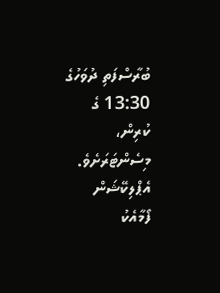ބުރާސްފަތި ދުވަހުގެ 13:30 ގެ ކުރިން، މިސެންޓަރަށެވެ. އެޕްލިކޭޝަން ފޯމާއެކު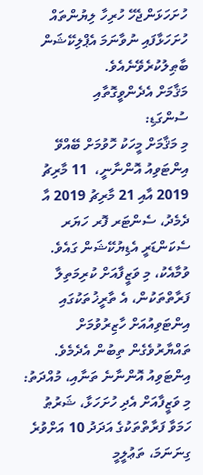ހުށަހަޅަންޖެހޭ ހުރިހާ ލިޔުންތައް ހުށަހަޅާފައި ނުވާނަމަ އެޕްލިކޭޝަން ބާޠިލުކުރެވޭނެއެވެ.
މަޤާމަށް އެދެންވީގޮތާއި
ސުންގަޑި:
މި މަޤާމަށް މީހަކު ހޮވުމަށް ބޭއްވޭ އިންޓަވިއު އޮންނާނީ،  11 މާރިޗު 2019 އާއި 21 މާރިޗު 2019 އާ ދެމެދު، ސެންޓަރ ފޮރ ހަޔަރ ސެކަންޑަރީ އެޑިޔުކޭޝަން ގައެވެ. ވުމާއެކު، މި ވަޒީފާއަށް ކުރިމަތިލާ ފަރާތްތަކުން، އެ ތާރީޚުތަކުގައި އިންޓަވިއުއަށް ހާޒިރުވުމަށް ތައްޔާރުވެގެން ތިބުން އެދެމެވެ.
އިންޓަވިއު އޮންނާނެ ތަނާއި، މުއްދަތު:
މި ވަޒީފާއަށް އެދި ހުށަހަޅާ، ޝަރުޠު ހަމަވާ ފަރާތްތަކުގެ އަދަދު 10 އަށްވުރެ ގިނަނަމަ، ތަޢުލީމީ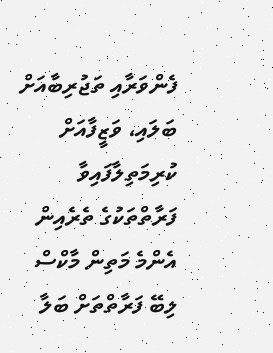ފެންވަރާއި ތަޖުރިބާއަށް ބަލައި، ވަޒީފާއަށް ކުރިމަތިލާފައިވާ ފަރާތްތަކުގެ ތެރެއިން އެންމެ މަތިން މާކްސް ލިބޭ ފަރާތްތަށް ބަލާ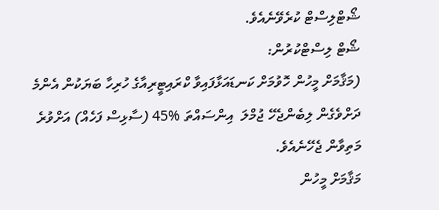ޝޯޓްލިސްޓް ކުރެވޭނެއެވެ.
ޝޯޓް ލިސްޓްކުރުން:
(މަޤާމަށް މީހުން ހޮވުމަށް ކަނޑައަޅާފައިވާ ކްރައިޓީރިއާގެ ހުރިހާ ބަޔަކުން އެންމެ ދަށްވެގެން ލިބެންޖެހޭ ޖުމްލަ  އިންސައްތަ %45 (ސާޅިސް ފަހެއް) އަށްވުރެ މަތިވާން ޖެހޭނެއެވެ.
މަޤާމަށް މީހުން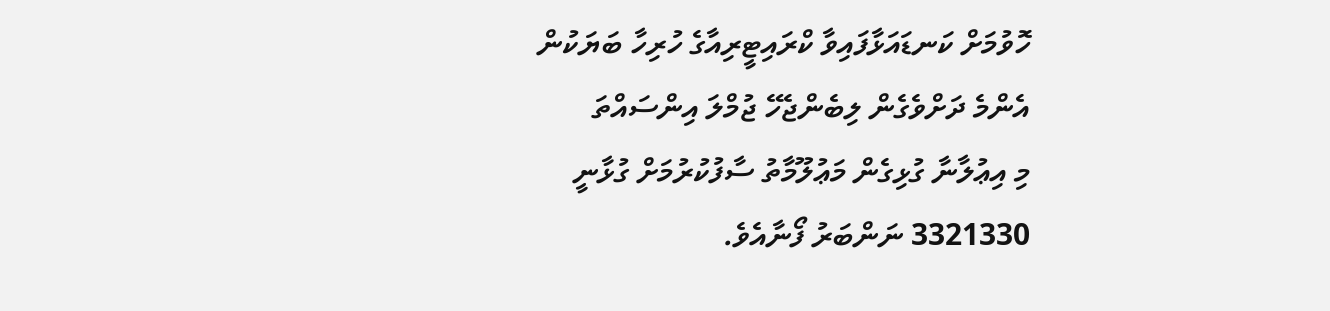ހޮވުމަށް ކަނޑައަޅާފައިވާ ކްރައިޓީރިއާގެ ހުރިހާ ބަޔަކުން އެންމެ ދަށްވެގެން ލިބެންޖެހޭ ޖުމްލަ އިންސައްތަ
މި އިޢުލާނާ ގުޅިގެން މަޢުލޫމާތު ސާފުކުރުމަށް ގުޅާނީ 3321330 ނަންބަރު ފޯނާއެވެ.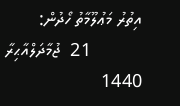އިތުރު މަޢުލޫމާތު ހޯދުން:
           21  ޖުމާދަލްއާޙިރާ  1440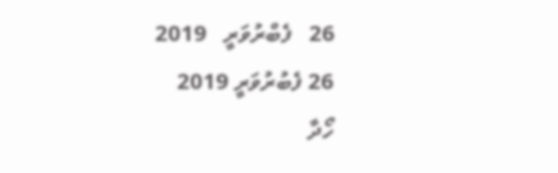26   ފެބްރުވަރީ   2019
26 ފެބުރުވަރީ 2019
ހޯދާ